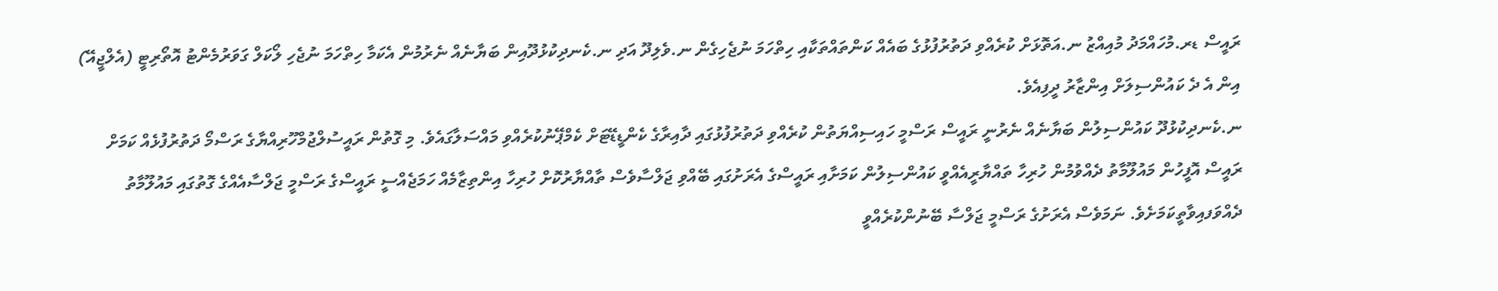ރައީސް ޑރ.މުހައްމަދު މުއިއްޒު ނ.އަތޮޅަށް ކުރެއްވި ދަތުރުފުޅުގެ ބައެއް ކަންތައްތަކާއި ހިތްހަމަ ނުޖެހިގެން ނ.ވެލިދޫ އަދި ނ.ކެނދިކުޅުދޫއިން ބަޔާނެއް ނެރުމުން އެކަމާ ހިތްހަމަ ނުޖެހި ލޯކަލް ގަވަރުމެންޓު އޮތޯރިޓީ (އެލްޖީއޭ) އިން އެ ދެ ކައުންސިލަށް އިންޒާރު ދީފިއެވެ.
ނ.ކެނދިކުޅުދޫ ކައުންސިލުން ބަޔާނެއް ނެރުނީ ރައީސް ރަސްމީ ހައިސިއްޔަތުން ކުރެއްވި ދަތުރުފުޅުގައި ދާއިރާގެ ކެންޑީޑޭޓަށް ކެމްޕޭނުކުރެއްވި މައްސަލާގައެވެ. މި ގޮތުން ރައީސުލްޖުމްހޫރިއްޔާގެ ރަސްމޯ ދަތުރުފުޅެއް ކަމަށް ރައީސް އޮފީހުން މައުލޫމާތު ދެއްވުމުން ހުރިހާ ތައްޔާރީއެއްވީ ކައުންސިލުން ކަމަށާއި ރައީސްގެ އެރަށުގައި ބޭއްވި ޖަލްސާވެސް ތާއްޔާރުކޮށް ހުރިހާ އިންތިޒާމެއް ހަމަޖެއްސީ ރައީސްގެ ރަސްމީ ޖަލްސާއެއްގެ ގޮތުގައި މައުލޫމާތު ދެއްވަފއިވާތީކަމަށެވެ. ނަމަވެސް އެރަށުގެ ރަސްމީ ޖަލްސާ ބޭނުންކުރެއްވީ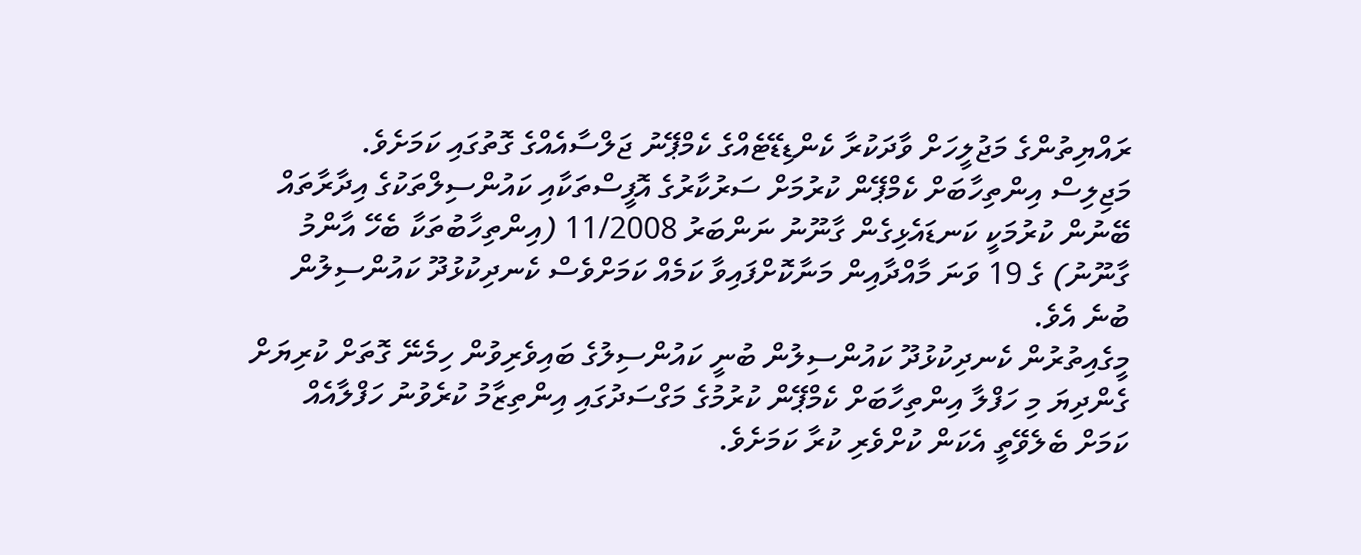ރައްޔިތުންގެ މަޖުލީހަށް ވާދަކުރާ ކެންޑިޑޭޓެއްގެ ކެމްޕޭނު ޖަލްސާއެއްގެ ގޮތުގައި ކަމަށެވެ.
މަޖިލިސް އިންތިހާބަށް ކެމްޕޭން ކުރުމަށް ސަރުކާރުގެ އޮފީސްތަކާއި ކައުންސިލްތަކުގެ އިދާރާތައް ބޭނުން ކުރުމަކީ ކަނޑައެޅިގެން ގާނޫނު ނަންބަރު 11/2008 (އިންތިހާބުތަކާ ބެހޭ އާންމު ގާނޫނު) ގެ 19 ވަނަ މާއްދާއިން މަނާކޮށްފައިވާ ކަމެއް ކަމަށްވެސް ކެނދިކުޅުދޫ ކައުންސިލުން ބުނެ އެވެ.
މީގެއިތުރުން ކެނދިކުޅުދޫ ކައުންސިލުން ބުނީ ކައުންސިލުގެ ބައިވެރިވުން ހިމެނޭ ގޮތަށް ކުރިޔަށް ގެންދިޔަ މި ހަފްލާ އިންތިހާބަށް ކެމްޕޭން ކުރުމުގެ މަގްސަދުގައި އިންތިޒާމު ކުރެވުނު ހަފްލާއެއް ކަމަށް ބެލެވޭތީ އެކަން ކުށްވެރި ކުރާ ކަމަށެވެ.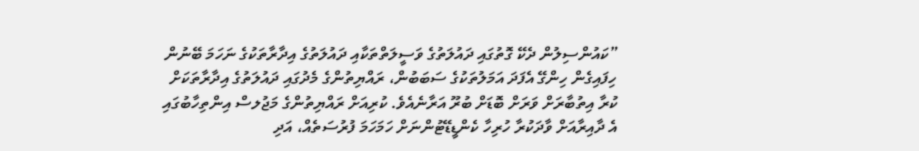”ކައުންސިލުން ދެކޭ ގޮތުގައި ދައުލަތުގެ ވަސީލަތްތަކާއި ދައުލަތުގެ އިދާރާތަކުގެ ނަހަމަ ބޭނުން ހިފައިގެން ހިންގޭ އެފަދަ އަމަލުތަކުގެ ސަބަބުން، ރައްޔިތުންގެ މެދުގައި ދައުލަތުގެ އިދާރާތަކަށް ކުރާ އިތުބާރަށް ވަރަށް ބޮޑަށް ބުރޫ އަރާނެއެވެ. ކުރިއަށް ރައްޔިތުންގެ މަޖުލސް އިންތިހާބުގައި އެ ދާއިރާއަށް ވާދަކުރާ ހުރިހާ ކެންޑީޑޭޓުންނަށް ހަމަހަމަ ފުރުސަތެއް، އަދި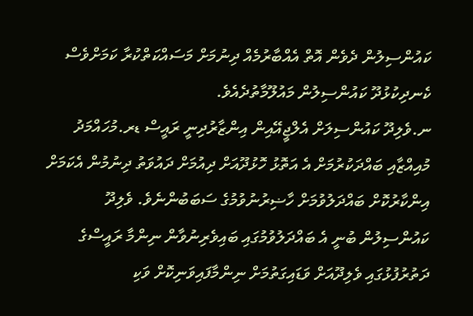ކައުންސިލުން ދެވެން އޮތް އެއްބާރުމެއް ދިނުމަށް މަސައްކަތްކުރާ ކަމަށްވެސް ކެނދިކުޅުދޫ ކައުންސިލުން މައުލޫމާތުދެއެވެ.
ނ.ވެލިދޫ ކައުންސިލަށް އެލްޖީއޭއިން އިންޒާރުދިނީ ރައީސް ޑރ.މުހައްމަދު މުއިއްޒާއި ބައްދަކުރުމަށް އެ އަތޮޅު ހޮޅުދޫއަށް ދިއުމަށް ދައުވަތު ދިނުމުން އެކަމަށް އިންކާރުކޮށް ބައްދަލުވުމަށް ހާޟިރުނުވުމުގެ ސަބަބުންނެވެ. ވެލިދޫ ކައުންސިލުން ބުނީ އެ ބައްދަލުވުމުގައި ބައިވެރިނުވާން ނިންމާ ރައީސްގެ ދަތުރުފުޅުގައި ވެލިދޫއަށް ވަޑައިގަތުމަށް ނިންމާފައިވަނިކޮށް ވަކި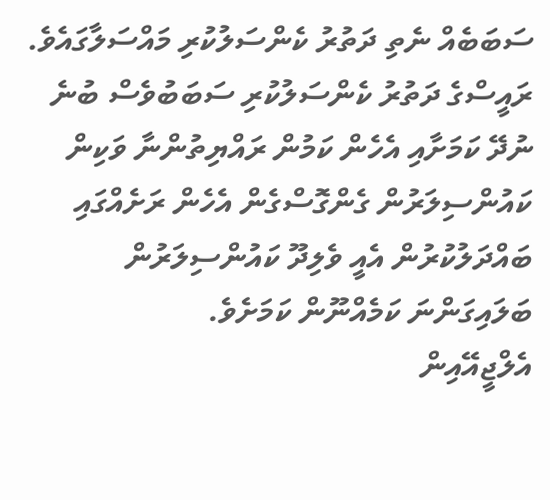ސަބަބެއް ނެތި ދަތުރު ކެންސަލުކުރި މައްސަލާގައެވެ. ރައީސްގެ ދަތުރު ކެންސަލުކުރި ސަބަބުވެސް ބުނެ ނުދޭ ކަމަށާއި އެހެން ކަމުން ރައްޔިތުންނާ ވަކިން ކައުންސިލަރުން ގެންގޮސްގެން އެހެން ރަށެއްގައި ބައްދަލުކުރުން އެއީ ވެލިދޫ ކައުންސިލަރުން ބަލައިގަންނަ ކަމެއްނޫން ކަމަށެވެ.
އެލްޖީއޭއިން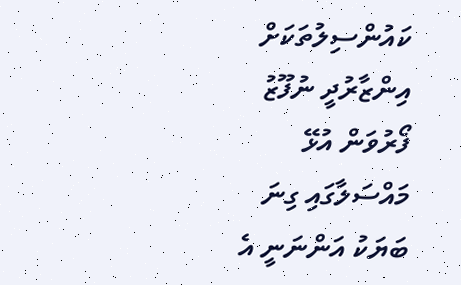ކައުންސިލުތަކަށް އިންޒާރުދީ ނުފޫޒު ފޯރުވަން އުޅޭ މައްސަލާގައި ގިނަ ބަޔަކު އަންނަނީ އެ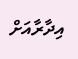އިދާރާއަށް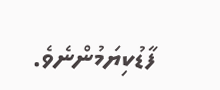ފާޑުކިޔަމުންނެވެ.